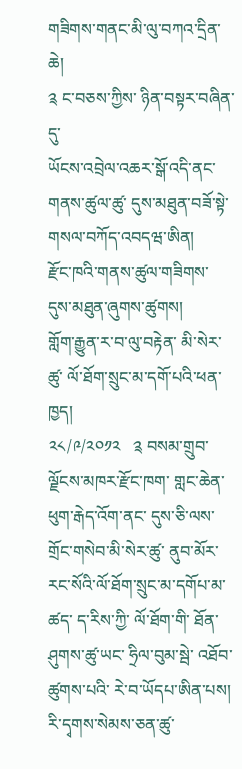གཟིགས་གནང་མི་ལུ་བཀའ་དྲིན་ཆེ།
༉ ང་བཅས་ཀྱིས་ ཉིན་བསྟར་བཞིན་དུ་
ཡོངས་འབྲེལ་འཆར་སྒོ་འདི་ནང་
གནས་ཚུལ་ཚུ་ དུས་མཐུན་བཟོ་སྟེ་ གསལ་བཀོད་འབདཝ་ཨིན།
རྫོང་ཁའི་གནས་ཚུལ་གཟིགས་ དུས་མཐུན་ཞུགས་ཚུགས།
གློག་རྒྱུན་ར་བ་ལུ་བརྟེན་ མི་སེར་ཚུ་ ལོ་ཐོག་སྲུང་མ་དགོ་པའི་ཕན་ཁྱད།
༢༨/༩/༢༠༡༢   ༉ བསམ་གྲུབ་ལྗོངས་མཁར་རྫོང་ཁག་ གླང་ཆེན་ཕུག་རྒེད་འོག་ནང་ དུས་ཅི་ལས་ གྲོང་གསེབ་མི་སེར་ཚུ་ ནུབ་མོར་རང་སོའི་ལོ་ཐོག་སྲུང་མ་དགོཔ་མ་ཚད་ ད་རིས་ཀྱི་ ལོ་ཐོག་གི་ ཐོན་ཤུགས་ཚུ་ཡང་ ཧྲིལ་བུམ་སྦེ་ འཐོབ་ཚུགས་པའི་ རེ་བ་ཡོདཔ་ཨིན་པས།
རི་དྭགས་སེམས་ཅན་ཚུ་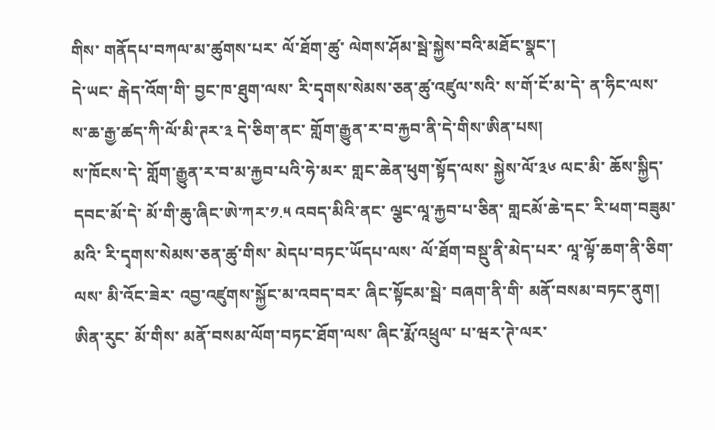གིས་ གནོདཔ་བཀལ་མ་ཚུགས་པར་ ལོ་ཐོག་ཚུ་ ལེགས་ཤོམ་སྦེ་སྐྱེས་བའི་མཐོང་སྣང་།
དེ་ཡང་ རྒེད་འོག་གི་ བྱང་ཁ་ཐུག་ལས་ རི་དྭགས་སེམས་ཅན་ཚུ་འཛུལ་སའི་ ས་གོ་ངོ་མ་དེ་ ན་ཧིང་ལས་ ས་ཆ་རྒྱ་ཚད་ཀི་ལོ་མི་ཊར་༣ དེ་ཅིག་ནང་ གློག་རྒྱུན་ར་བ་རྐྱབ་ནི་དེ་གིས་ཨིན་པས།
ས་ཁོངས་དེ་ གློག་རྒྱུན་ར་བ་མ་རྐྱབ་པའི་ཧེ་མར་ གླང་ཆེན་ཕུག་སྟོད་ལས་ སྐྱེས་ལོ་༣༦ ལང་མི་ ཆོས་སྐྱིད་དབང་མོ་དེ་ མོ་གི་ཆུ་ཞིང་ཨེ་ཀར་༡.༥ འབད་མིའི་ནང་ ལྕང་ལཱ་རྐྱབ་པ་ཅིན་ གླངམོ་ཆེ་དང་ རི་ཕག་བཟུམ་མའི་ རི་དྭགས་སེམས་ཅན་ཚུ་གིས་ མེདཔ་བཏང་ཡོདཔ་ལས་ ལོ་ཐོག་བསྡུ་ནི་མེད་པར་ ལཱ་ལྟོ་ཆག་ནི་ཅིག་ལས་ མི་འོང་ཟེར་ འབྱ་འཛུགས་སྐྱོང་མ་འབད་བར་ ཞིང་སྟོངམ་སྦེ་ བཞག་ནི་གི་ མནོ་བསམ་བཏང་ནུག།
ཨིན་རུང་ མོ་གིས་ མནོ་བསམ་ལོག་བཏང་ཐོག་ལས་ ཞིང་རྨོ་འཕྲུལ་ པ་ཝར་ཊེ་ལར་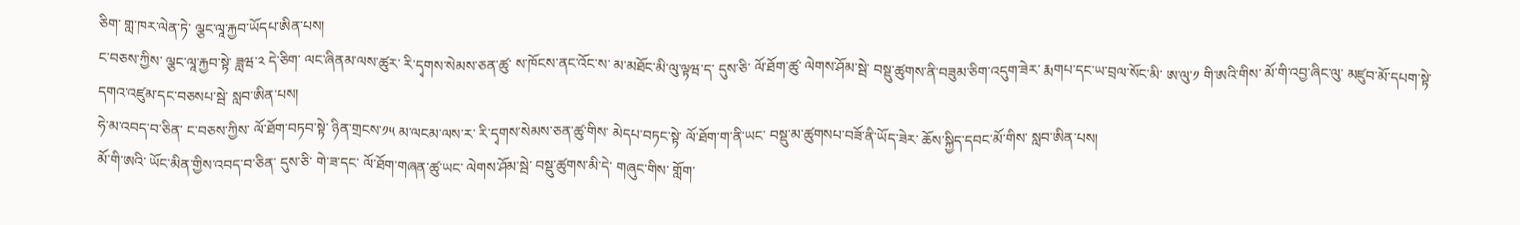ཅིག་ གླ་ཁར་ལེན་ཏེ་ ལྕང་ལཱ་རྐྱབ་ཡོདཔ་ཨིན་པས།
ང་བཅས་ཀྱིས་ ལྕང་ལཱ་རྐྱབ་སྟེ་ ཟླཝ་༢ དེ་ཅིག་ ལང་ཞིནམ་ལས་ཚུར་ རི་དྭགས་སེམས་ཅན་ཚུ་ ས་ཁོངས་ནང་འོང་ས་ མ་མཐོང་མི་ལུ་ལྟཝ་ད་ དུས་ཅི་ ལོ་ཐོག་ཚུ་ ལེགས་ཤོམ་སྦེ་ བསྡུ་ཚུགས་ནི་བཟུམ་ཅིག་འདུག་ཟེར་ རྨགཔ་དང་ཡ་བྲལ་སོང་མི་ ཨ་ལུ་༡ གི་ཨའི་གིས་ མོ་གི་འབྱ་ཞིང་ལུ་ མཛུབ་མོ་དཔག་སྟེ་ དགའ་འཛུམ་དང་བཅསཔ་སྦེ་ སླབ་ཨིན་པས།
ཧེ་མ་འབད་བ་ཅིན་ ང་བཅས་ཀྱིས་ ལོ་ཐོག་བཏབ་སྟེ་ ཉིན་གྲངས་༡༥ མ་ལངམ་ལས་ར་ རི་དྭགས་སེམས་ཅན་ཚུ་གིས་ མེདཔ་བཏང་སྟེ་ ལོ་ཐོག་ག་ནི་ཡང་ བསྡུ་མ་ཚུགསཔ་བཟོ་ནི་ཡོད་ཟེར་ ཆོས་སྐྱིད་དབང་མོ་གིས་ སླབ་ཨིན་པས།
མོ་གི་ཨའི་ ཡོང་མིན་གྱིས་འབད་བ་ཅིན་ དུས་ཅི་ གེ་ཟ་དང་ ལོ་ཐོག་གཞན་ཚུ་ཡང་ ལེགས་ཤོམ་སྦེ་ བསྡུ་ཚུགས་མི་དེ་ གཞུང་གིས་ གློག་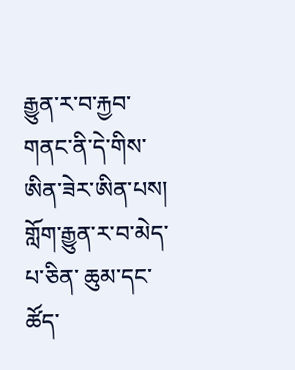རྒྱུན་ར་བ་རྐྱབ་གནང་ནི་དེ་གིས་ཨིན་ཟེར་ཨིན་པས།
གློག་རྒྱུན་ར་བ་མེད་པ་ཅིན་ ཆུམ་དང་ ཚོད་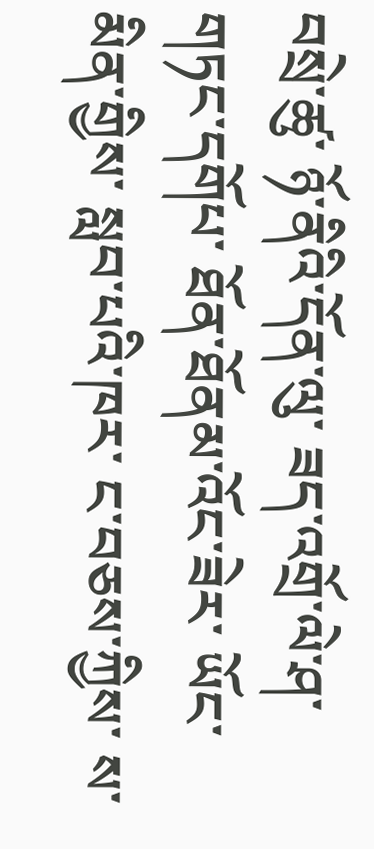བསྲེ་ཚུ་ ཉོ་ནིའི་དོན་ལུ་ ཟད་འགྲོ་ལེ་ཤ་གཏང་དགོཔ་ ཐོན་ཐོནམ་འོང་ཟེར་ ཡོང་མིན་གྱིས་ སླབ་པའི་ཁར་ ང་བཅས་ཀྱིས་ ས་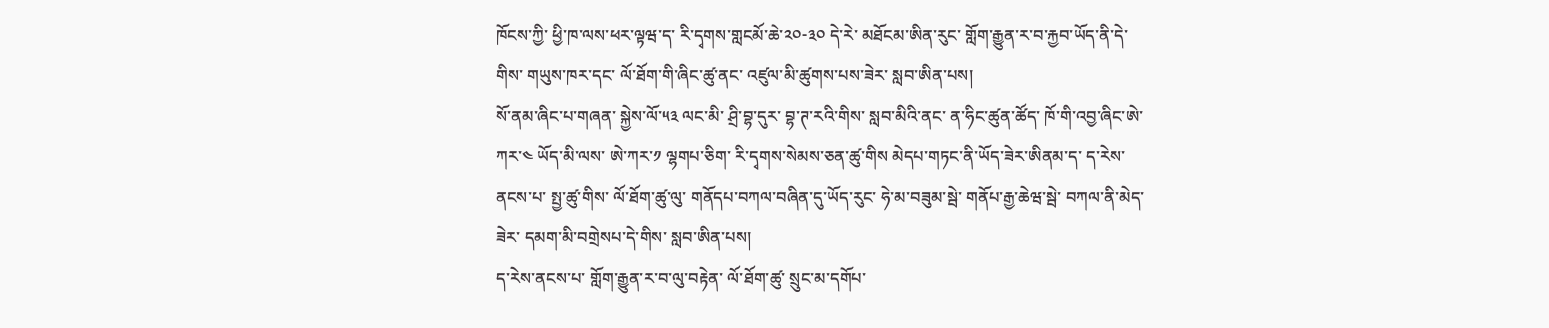ཁོངས་ཀྱི་ ཕྱི་ཁ་ལས་ཕར་ལྟཝ་ད་ རི་དྭགས་གླངམོ་ཆེ་༢༠-༣༠ དེ་རེ་ མཐོངམ་ཨིན་རུང་ གློག་རྒྱུན་ར་བ་རྐྱབ་ཡོད་ནི་དེ་གིས་ གཡུས་ཁར་དང་ ལོ་ཐོག་གི་ཞིང་ཚུ་ནང་ འཛུལ་མི་ཚུགས་པས་ཟེར་ སླབ་ཨིན་པས།
སོ་ནམ་ཞིང་པ་གཞན་ སྐྱེས་ལོ་༥༣ ལང་མི་ ཤྲི་བྷ་དུར་ བྷ་ཊ་རའི་གིས་ སླབ་མིའི་ནང་ ན་ཧིང་ཚུན་ཚོད་ ཁོ་གི་འབྱ་ཞིང་ཨེ་ཀར་༤ ཡོད་མི་ལས་ ཨེ་ཀར་༡ ལྷགཔ་ཅིག་ རི་དྭགས་སེམས་ཅན་ཚུ་གིས མེདཔ་གཏང་ནི་ཡོད་ཟེར་ཨིནམ་ད་ ད་རེས་ནངས་པ་ སྤྱ་ཚུ་གིས་ ལོ་ཐོག་ཚུ་ལུ་ གནོདཔ་བཀལ་བཞིན་དུ་ཡོད་རུང་ ཧེ་མ་བཟུམ་སྦེ་ གནོཔ་རྒྱ་ཆེཝ་སྦེ་ བཀལ་ནི་མེད་ཟེར་ དམག་མི་བགྲེསཔ་དེ་གིས་ སླབ་ཨིན་པས།
ད་རེས་ནངས་པ་ གློག་རྒྱུན་ར་བ་ལུ་བརྟེན་ ལོ་ཐོག་ཚུ་ སྲུང་མ་དགོཔ་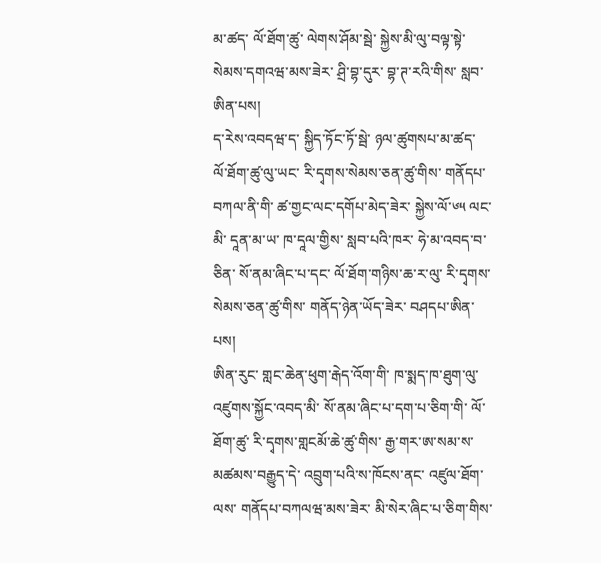མ་ཚད་ ལོ་ཐོག་ཚུ་ ལེགས་ཤོམ་སྦེ་ སྐྱེས་མི་ལུ་བལྟ་སྟེ་ སེམས་དགའཝ་མས་ཟེར་ ཤྲི་བྷ་དུར་ བྷ་ཊ་རའི་གིས་ སླབ་ཨིན་པས།
ད་རེས་འབདཝ་ད་ སྐྱིད་ཏོང་ཏོ་སྦེ་ ཉལ་ཚུགསཔ་མ་ཚད་ ལོ་ཐོག་ཚུ་ལུ་ཡང་ རི་དྭགས་སེམས་ཅན་ཚུ་གིས་ གནོདཔ་བཀལ་ནི་གི་ ཚ་གྱང་ལང་དགོཔ་མེད་ཟེར་ སྐྱེས་ལོ་༦༥ ལང་མི་ དཱན་མ་ཡ་ ཁ་དཱལ་གྱིས་ སླབ་པའི་ཁར་ ཧེ་མ་འབད་བ་ཅིན་ སོ་ནམ་ཞིང་པ་དང་ ལོ་ཐོག་གཉིས་ཆ་ར་ལུ་ རི་དྭགས་སེམས་ཅན་ཚུ་གིས་ གནོད་ཉེན་ཡོད་ཟེར་ བཤདཔ་ཨིན་པས།
ཨིན་རུང་ གླང་ཆེན་ཕུག་རྒེད་འོག་གི་ ཁ་སྨད་ཁ་ཐུག་ལུ་ འཛུགས་སྐྱོང་འབད་མི་ སོ་ནམ་ཞིང་པ་དག་པ་ཅིག་གི་ ལོ་ཐོག་ཚུ་ རི་དྭགས་གླངམོ་ཆེ་ཚུ་གིས་ རྒྱ་གར་ཨ་སམ་ས་མཚམས་བརྒྱུད་དེ་ འབྲུག་པའི་ས་ཁོངས་ནང་ འཛུལ་ཐོག་ལས་ གནོདཔ་བཀལཝ་མས་ཟེར་ མི་སེར་ཞིང་པ་ཅིག་གིས་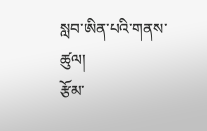སླབ་ཨིན་པའི་གནས་ཚུལ།
རྩོམ་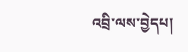འབྲི་ལས་བྱེདཔ།